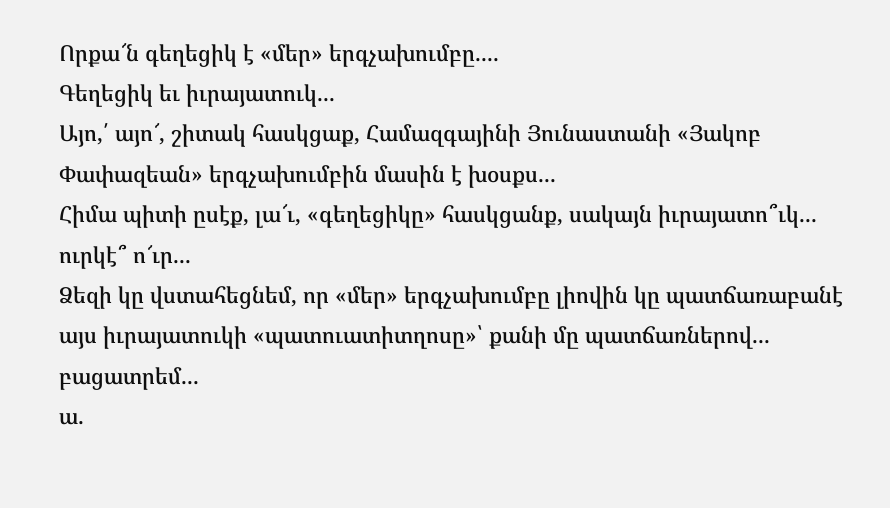Որքա՜ն գեղեցիկ է «մեր» երգչախումբը....
Գեղեցիկ եւ իւրայատուկ...
Այո,՛ այո՜, շիտակ հասկցաք, Համազգայինի Յունաստանի «Յակոբ Փափազեան» երգչախումբին մասին է խօսքս...
Հիմա պիտի ըսէք, լա՜ւ, «գեղեցիկը» հասկցանք, սակայն իւրայատո՞ւկ... ուրկէ՞ ո՜ւր...
Ձեզի կը վստահեցնեմ, որ «մեր» երգչախումբը լիովին կը պատճառաբանէ այս իւրայատուկի «պատուատիտղոսը»՝ քանի մը պատճառներով... բացատրեմ...
ա.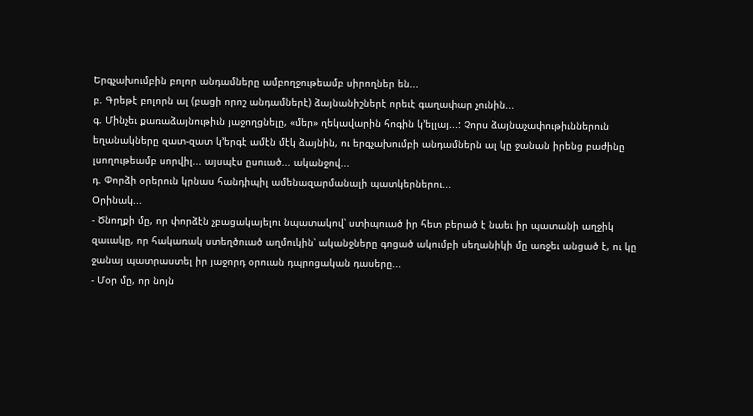Երգչախումբին բոլոր անդամները ամբողջութեամբ սիրողներ են...
բ. Գրեթէ բոլորն ալ (բացի որոշ անդամներէ) ձայնանիշներէ որեւէ գաղափար չունին...
գ. Մինչեւ քառաձայնութիւն յաջողցնելը, «մեր» ղեկավարին հոգին կ՚ելլայ...: Չորս ձայնաչափութիւններուն եղանակները զատ-զատ կ՚երգէ ամէն մէկ ձայնին, ու երգչախումբի անդամներն ալ կը ջանան իրենց բաժինը լսողութեամբ սորվիլ... այսպէս ըսուած... ականջով...
դ. Փորձի օրերուն կրնաս հանդիպիլ ամենազարմանալի պատկերներու...
Օրինակ...
- Ծնողքի մը, որ փորձէն չբացակայելու նպատակով՝ ստիպուած իր հետ բերած է նաեւ իր պատանի աղջիկ զաւակը, որ հակառակ ստեղծուած աղմուկին՝ ականջները գոցած ակումբի սեղանիկի մը առջեւ անցած է, ու կը ջանայ պատրաստել իր յաջորդ օրուան դպրոցական դասերը...
- Մօր մը, որ նոյն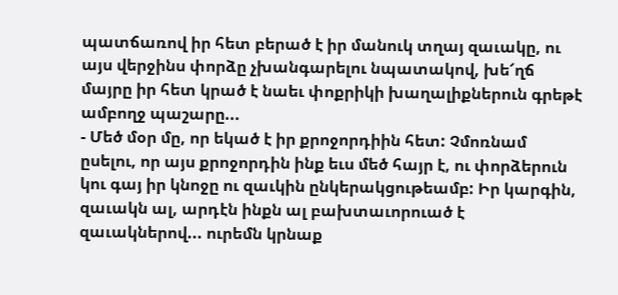պատճառով իր հետ բերած է իր մանուկ տղայ զաւակը, ու այս վերջինս փորձը չխանգարելու նպատակով, խե՜ղճ մայրը իր հետ կրած է նաեւ փոքրիկի խաղալիքներուն գրեթէ ամբողջ պաշարը...
- Մեծ մօր մը, որ եկած է իր քրոջորդիին հետ: Չմոռնամ ըսելու, որ այս քրոջորդին ինք եւս մեծ հայր է, ու փորձերուն կու գայ իր կնոջը ու զաւկին ընկերակցութեամբ: Իր կարգին, զաւակն ալ, արդէն ինքն ալ բախտաւորուած է զաւակներով... ուրեմն կրնաք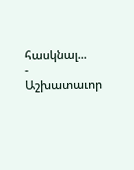հասկնալ...
- Աշխատաւոր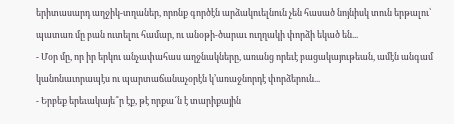երիտասարդ աղջիկ-տղաներ, որոնք գործէն արձակուելնուն չեն հասած նոյնիսկ տուն երթալու՝ պատառ մը բան ուտելու համար, ու անօթի-ծարաւ ուղղակի փորձի եկած են...
- Մօր մը, որ իր երկու անչափահաս աղջնակները, առանց որեւէ բացակայութեան, ամէն անգամ կանոնաւորապէս ու պարտաճանաչօրէն կ՚առաջնորդէ փորձերուն...
- Երբեք երեւակայե՞ր էք, թէ որքա՜ն է տարիքային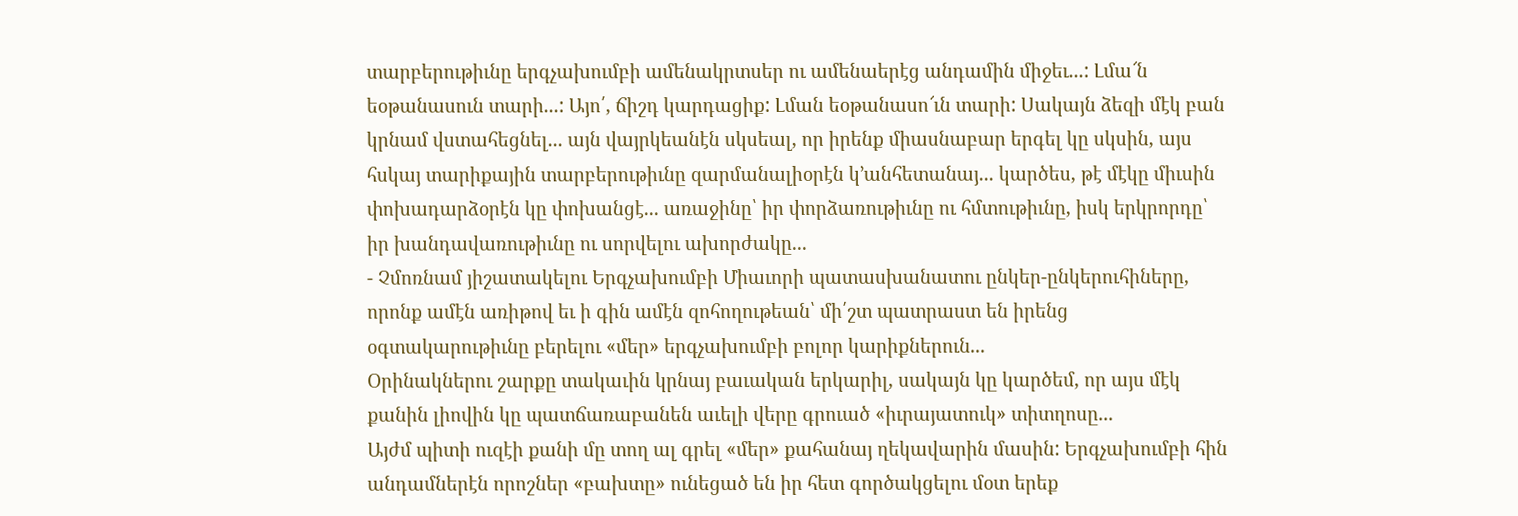տարբերութիւնը երգչախումբի ամենակրտսեր ու ամենաերէց անդամին միջեւ...: Լմա՜ն եօթանասուն տարի...: Այո՛, ճիշդ կարդացիք: Լման եօթանասո՜ւն տարի: Սակայն ձեզի մէկ բան կրնամ վստահեցնել... այն վայրկեանէն սկսեալ, որ իրենք միասնաբար երգել կը սկսին, այս հսկայ տարիքային տարբերութիւնը զարմանալիօրէն կ՚անհետանայ... կարծես, թէ մէկը միւսին փոխադարձօրէն կը փոխանցէ... առաջինը՝ իր փորձառութիւնը ու հմտութիւնը, իսկ երկրորդը՝ իր խանդավառութիւնը ու սորվելու ախորժակը...
- Չմոռնամ յիշատակելու Երգչախումբի Միաւորի պատասխանատու ընկեր-ընկերուհիները, որոնք ամէն առիթով եւ ի գին ամէն զոհողութեան՝ մի՛շտ պատրաստ են իրենց օգտակարութիւնը բերելու «մեր» երգչախումբի բոլոր կարիքներուն...
Օրինակներու շարքը տակաւին կրնայ բաւական երկարիլ, սակայն կը կարծեմ, որ այս մէկ քանին լիովին կը պատճառաբանեն աւելի վերը գրուած «իւրայատուկ» տիտղոսը...
Այժմ պիտի ուզէի քանի մը տող ալ գրել «մեր» քահանայ ղեկավարին մասին: Երգչախումբի հին անդամներէն որոշներ «բախտը» ունեցած են իր հետ գործակցելու մօտ երեք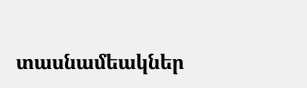տասնամեակներ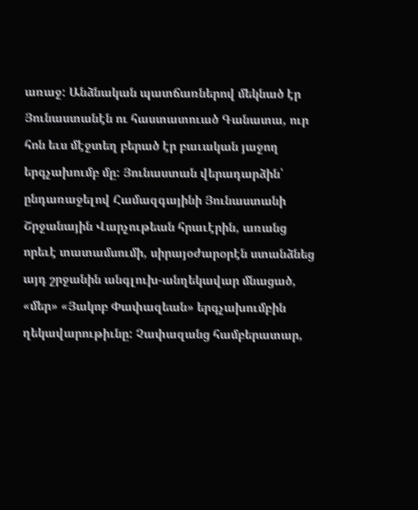առաջ: Անձնական պատճառներով մեկնած էր Յունաստանէն ու հաստատուած Գանատա, ուր հոն եւս մէջտեղ բերած էր բաւական յաջող երգչախումբ մը: Յունաստան վերադարձին՝ ընդառաջելով Համազգայինի Յունաստանի Շրջանային Վարչութեան հրաւէրին, առանց որեւէ տատամսումի, սիրայօժարօրէն ստանձնեց այդ շրջանին անգլուխ-անղեկավար մնացած, «մեր» «Յակոբ Փափազեան» երգչախումբին ղեկավարութիւնը: Չափազանց համբերատար,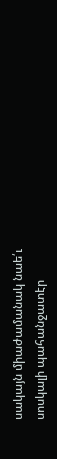սակայն միաժամանակ նաե՛ւ սոսկալի պահանջատէր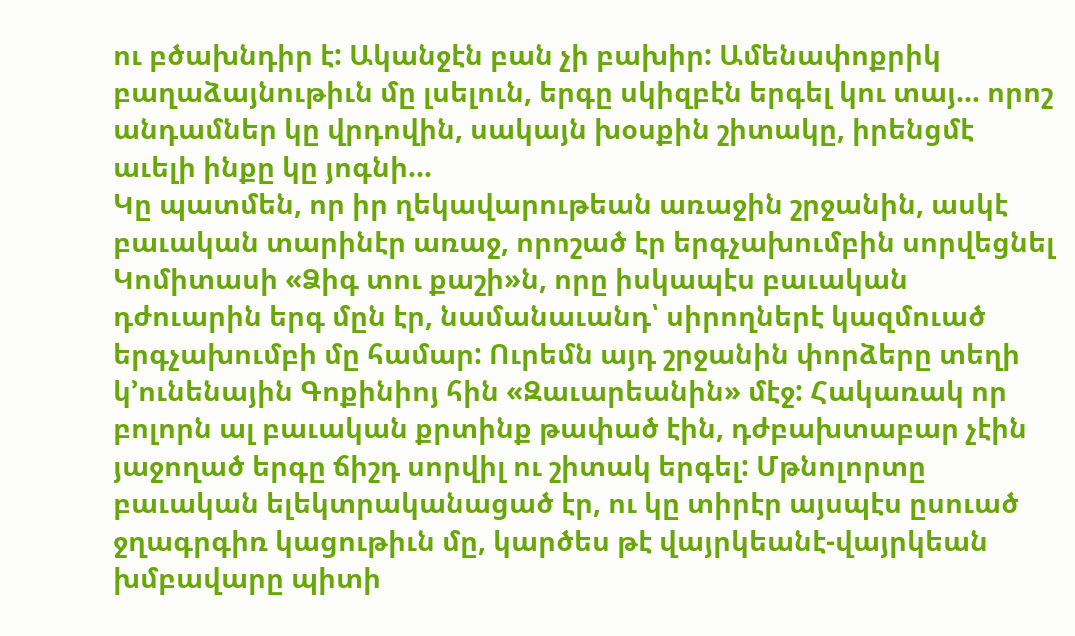ու բծախնդիր է: Ականջէն բան չի բախիր: Ամենափոքրիկ բաղաձայնութիւն մը լսելուն, երգը սկիզբէն երգել կու տայ... որոշ անդամներ կը վրդովին, սակայն խօսքին շիտակը, իրենցմէ աւելի ինքը կը յոգնի...
Կը պատմեն, որ իր ղեկավարութեան առաջին շրջանին, ասկէ բաւական տարինէր առաջ, որոշած էր երգչախումբին սորվեցնել Կոմիտասի «Ձիգ տու քաշի»ն, որը իսկապէս բաւական դժուարին երգ մըն էր, նամանաւանդ՝ սիրողներէ կազմուած երգչախումբի մը համար: Ուրեմն այդ շրջանին փորձերը տեղի կ՚ունենային Գոքինիոյ հին «Զաւարեանին» մէջ: Հակառակ որ բոլորն ալ բաւական քրտինք թափած էին, դժբախտաբար չէին յաջողած երգը ճիշդ սորվիլ ու շիտակ երգել: Մթնոլորտը բաւական ելեկտրականացած էր, ու կը տիրէր այսպէս ըսուած ջղագրգիռ կացութիւն մը, կարծես թէ վայրկեանէ-վայրկեան խմբավարը պիտի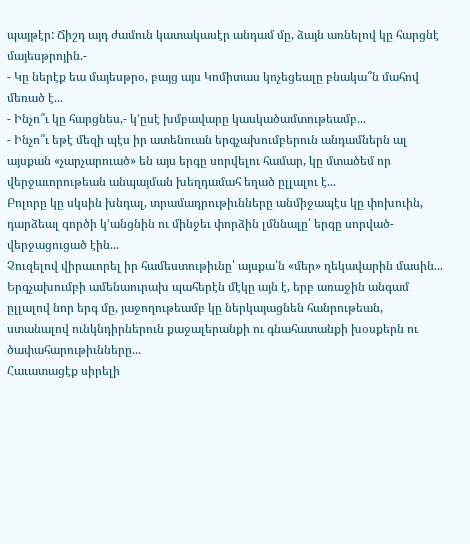պայթէր: Ճիշդ այդ ժամուն կատակասէր անդամ մը, ձայն առնելով կը հարցնէ մայեսթրոյին.-
- Կը ներէք եա մայեսթրօ, բայց այս Կոմիտաս կոչեցեալը բնակա՞ն մահով մեռած է...
- Ինչո՞ւ կը հարցնես,- կ՚ըսէ խմբավարը կասկածամտութեամբ...
- Ինչո՞ւ եթէ մեզի պէս իր ատենուան երգչախումբերուն անդամներն ալ այսքան «չարչարուած» են այս երգը սորվելու համար, կը մտածեմ որ վերջաւորութեան անպայման խեղդամահ եղած ըլլալու է...
Բոլորը կը սկսին խնդալ, տրամադրութիւնները անմիջապէս կը փոխուին, դարձեալ գործի կ’անցնին ու մինջեւ փորձին լմննալը՝ երգը սորված-վերջացուցած էին...
Չուզելով վիրաւորել իր համեստութիւնը՝ այսքա՛ն «մեր» ղեկավարին մասին...
Երգչախումբի ամենաուրախ պահերէն մէկը այն է, երբ առաջին անգամ ըլլալով նոր երգ մը, յաջողութեամբ կը ներկայացնեն հանրութեան, ստանալով ունկնդիրներուն քաջալերանքի ու գնահատանքի խօսքերն ու ծափահարութիւնները...
Հաւատացէք սիրելի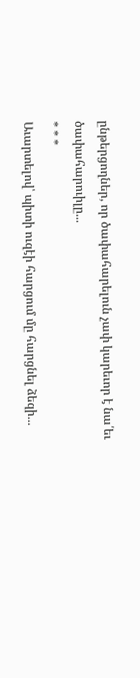ընթերցողներ, որ ծափահարելուն չափ կարեւոր է նա՛եւ ծափահարուիլը...
* * *
Աւարտելով՝ պիտի ուզէի հարցում մը հարցնել ձեզի...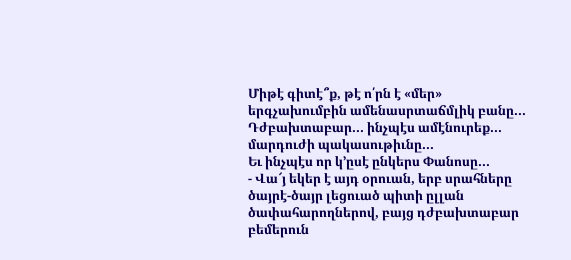Միթէ գիտէ՞ք, թէ ո՛րն է «մեր» երգչախումբին ամենասրտաճմլիկ բանը...
Դժբախտաբար... ինչպէս ամէնուրեք... մարդուժի պակասութիւնը...
Եւ ինչպէս որ կ՚ըսէ ընկերս Փանոսը...
- Վա՜յ եկեր է այդ օրուան, երբ սրահները ծայրէ-ծայր լեցուած պիտի ըլլան ծափահարողներով, բայց դժբախտաբար բեմերուն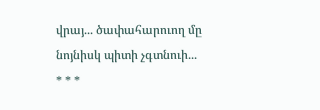վրայ... ծափահարուող մը նոյնիսկ պիտի չգտնուի...
* * *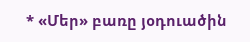* «Մեր» բառը յօդուածին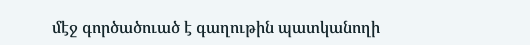մէջ գործածուած է գաղութին պատկանողի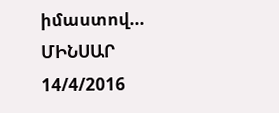իմաստով...
ՄԻՆՍԱՐ
14/4/2016